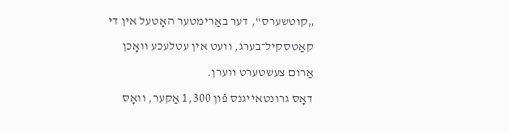„קוטשערס‟, דער באַרימטער האָטעל אין די קאַטסקיל־בערג, וועט אין עטלעכע וואָכן אַרום צעשטערט ווערן.
דאָס גרונטאייגנס פֿון 1,300 אַקער, וואָס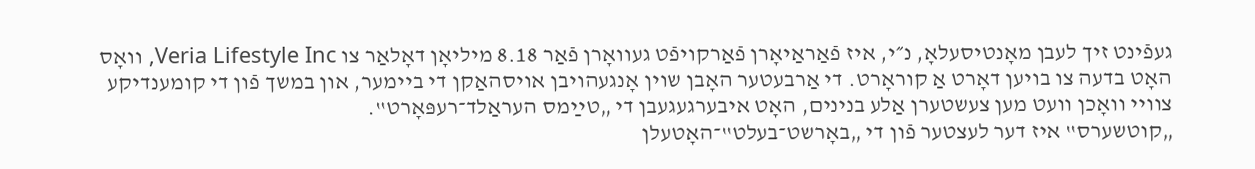געפֿינט זיך לעבן מאָנטיסעלאָ, נ״י, איז פֿאַראַיאָרן פֿאַרקויפֿט געוואָרן פֿאַר 8.18 מיליאָן דאָלאַר צו Veria Lifestyle Inc, וואָס האָט בדעה צו בויען דאָרט אַ קוראָרט. די אַרבעטער האָבן שוין אָנגעהויבן אויסהאַקן די ביימער, און במשך פֿון די קומענדיקע צוויי וואָכן וועט מען צעשטערן אַלע בנינים, האָט איבערגעגעבן די „טײַמס העראַלד־רעפּאָרט‟.
„קוטשערס‟ איז דער לעצטער פֿון די „באָרשט־בעלט‟־האָטעלן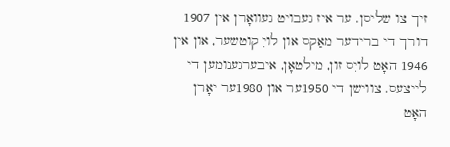זיך צו שליסן. ער איז געבויט געוואָרן אין 1907 דורך די ברידער מאַקס און לויִ קוטשער, און אין 1946 האָט לויִס זון, מילטאָן, איבערגענומען די לייצעס. צווישן די 1950ער און 1980ער יאָרן האָט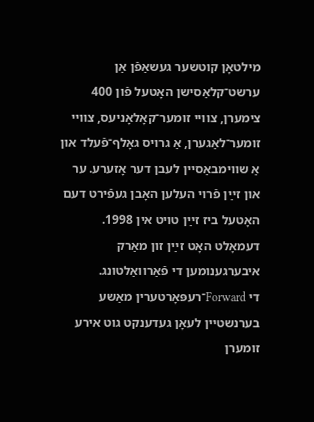מילטאָן קוטשער געשאַפֿן אַן ערשט־קלאַסישן האָטעל פֿון 400 צימערן, צוויי זומער־קאָלאָניעס, צוויי זומער־לאַגערן, אַ גרויס גאָלף־פֿעלד און אַ שווימבאַסיין לעבן דער אָזערע. ער און זײַן פֿרוי העלען האָבן געפֿירט דעם האָטעל ביז זײַן טויט אין 1998. דעמאָלט האָט זײַן זון מאַרק איבערגענומען די פֿאַרוואַלטונג.
די Forward־רעפּאָרטערין מאַשע בערנשטיין לעאָן געדענקט גוט אירע זומערן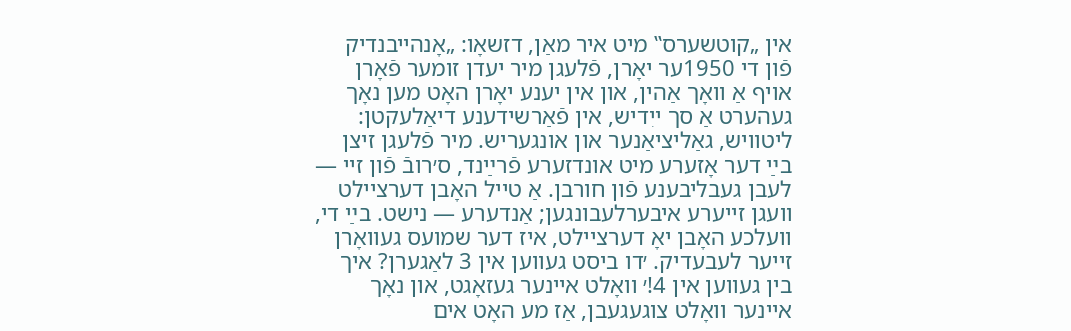אין „קוטשערס‟ מיט איר מאַן, דזשאָו: „אָנהייבנדיק פֿון די 1950ער יאָרן, פֿלעגן מיר יעדן זומער פֿאָרן אויף אַ וואָך אַהין, און אין יענע יאָרן האָט מען נאָך געהערט אַ סך ייִדיש, אין פֿאַרשידענע דיאַלעקטן: ליטוויש, גאַליציאַנער און אונגעריש. מיר פֿלעגן זיצן בײַ דער אָזערע מיט אונדזערע פֿרײַנד, ס׳רובֿ פֿון זיי — לעבן געבליבענע פֿון חורבן. אַ טייל האָבן דערציילט וועגן זייערע איבערלעבונגען; אַנדערע — נישט. בײַ די, וועלכע האָבן יאָ דערציילט, איז דער שמועס געוואָרן זייער לעבעדיק. ׳דו ביסט געווען אין 3 לאַגערן? איך בין געווען אין 4!׳ וואָלט איינער געזאָגט, און נאָך איינער וואָלט צוגעגעבן, אַז מע האָט אים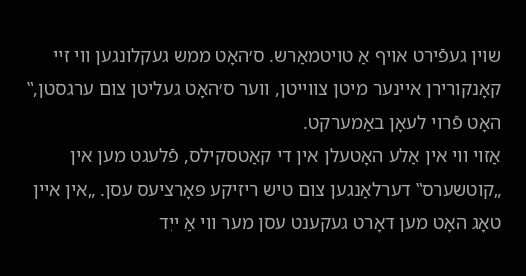שוין געפֿירט אויף אַ טויטמאַרש. ס׳האָט ממש געקלונגען ווי זיי קאָנקורירן איינער מיטן צווייטן, ווער ס׳האָט געליטן צום ערגסטן,‟ האָט פֿרוי לעאָן באַמערקט.
אַזוי ווי אין אַלע האָטעלן אין די קאַטסקילס, פֿלעגט מען אין „קוטשערס‟ דערלאַנגען צום טיש ריזיקע פּאָרציעס עסן. „אין איין טאָג האָט מען דאָרט געקענט עסן מער ווי אַ ייִד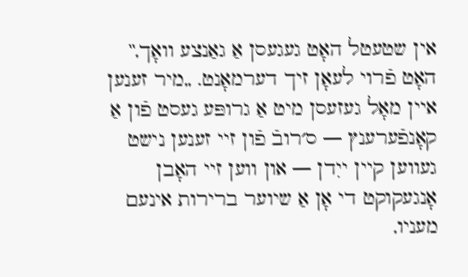אין שטעטל האָט געגעסן אַ גאַנצע וואָך,‟ האָט פֿרוי לעאָן זיך דערמאָנט. „מיר זענען איין מאָל געזעסן מיט אַ גרופּע געסט פֿון אַ קאָנפֿערענץ — ס׳רובֿ פֿון זיי זענען נישט געווען קיין ייִדן — און ווען זיי האָבן אָנגעקוקט די אָן אַ שיוער ברירות אינעם מעניו,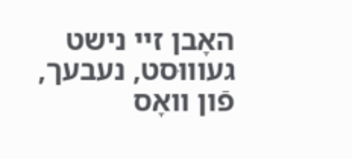האָבן זיי נישט געוווּסט, נעבעך, פֿון וואָס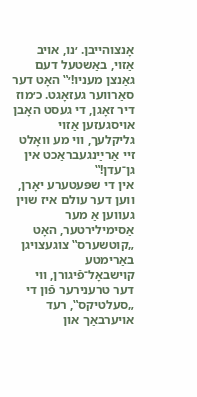אָנצוהייבן. ׳נו, אויב אַזוי, באַשטעל דעם גאַנצן מעניו!׳‟ האָט דער סאַרווער געזאָגט. כ׳מוז דיר זאָגן, די געסט האָבן אויסגעזען אַזוי גליקלעך, ווי מע וואָלט זיי אַרײַנגעבראַכט אין גן־עדן!‟
אין די שפּעטערע יאָרן, ווען דער עולם איז שוין געווען אַ מער אַסימילירטער, האָט „קוטשערס‟ צוגעצויגן באַרימטע קוישבאָל־פֿיגורן, ווי דער טרענירער פֿון די „סעלטיקס‟, רעד אויערבאַך און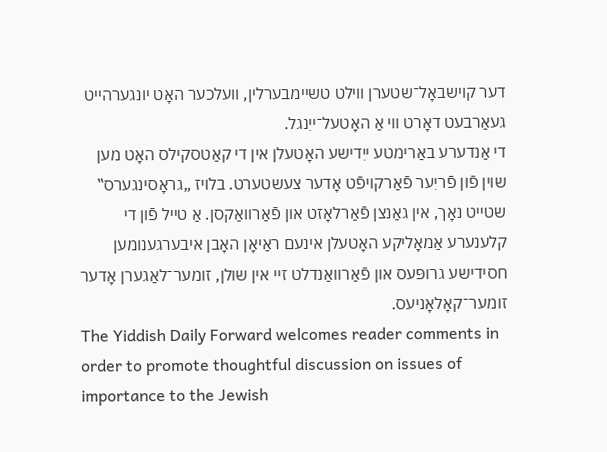דער קוישבאָל־שטערן ווילט טשיימבערלין, וועלכער האָט יונגערהייט געאַרבעט דאָרט ווי אַ האָטעל־ייִנגל.
די אַנדערע באַרימטע ייִדישע האָטעלן אין די קאַטסקילס האָט מען שוין פֿון פֿריִער פֿאַרקויפֿט אָדער צעשטערט. בלויז „גראָסינגערס‟ שטייט נאָך, אין גאַנצן פֿאַרלאָזט און פֿאַרוואַקסן. אַ טייל פֿון די קלענערע אַמאָליקע האָטעלן אינעם ראַיאָן האָבן איבערגענומען חסידישע גרופּעס און פֿאַרוואַנדלט זיי אין שולן, זומער־לאַגערן אָדער זומער־קאָלאָניעס.
The Yiddish Daily Forward welcomes reader comments in order to promote thoughtful discussion on issues of importance to the Jewish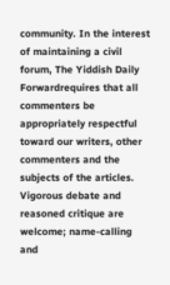community. In the interest of maintaining a civil forum, The Yiddish Daily Forwardrequires that all commenters be appropriately respectful toward our writers, other commenters and the subjects of the articles. Vigorous debate and reasoned critique are welcome; name-calling and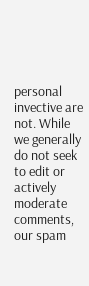personal invective are not. While we generally do not seek to edit or actively moderate comments, our spam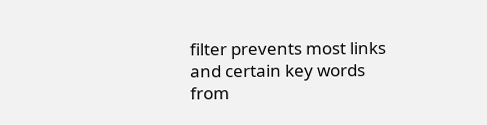filter prevents most links and certain key words from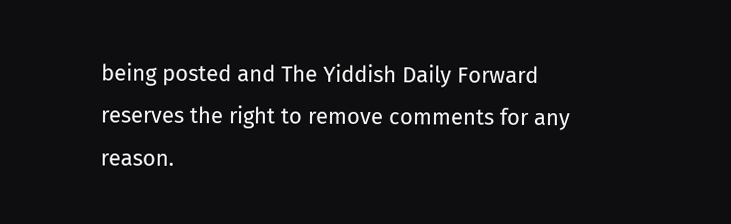being posted and The Yiddish Daily Forward reserves the right to remove comments for any reason.